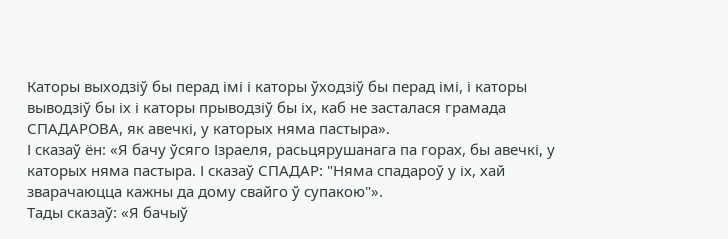Каторы выходзіў бы перад імі і каторы ўходзіў бы перад імі, і каторы выводзіў бы іх і каторы прыводзіў бы іх, каб не засталася грамада СПАДАРОВА, як авечкі, у каторых няма пастыра».
І сказаў ён: «Я бачу ўсяго Ізраеля, расьцярушанага па горах, бы авечкі, у каторых няма пастыра. І сказаў СПАДАР: "Няма спадароў у іх, хай зварачаюцца кажны да дому свайго ў супакою"».
Тады сказаў: «Я бачыў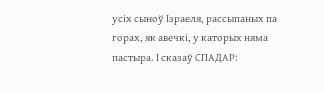усіх сыноў Ізраеля, рассыпаных па горах, як авечкі, у каторых няма пастыра. І сказаў СПАДАР: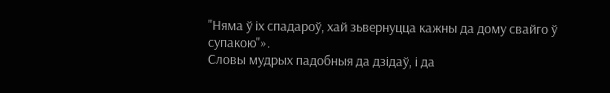"Няма ў іх спадароў, хай зьвернуцца кажны да дому свайго ў супакою"».
Словы мудрых падобныя да дзідаў, і да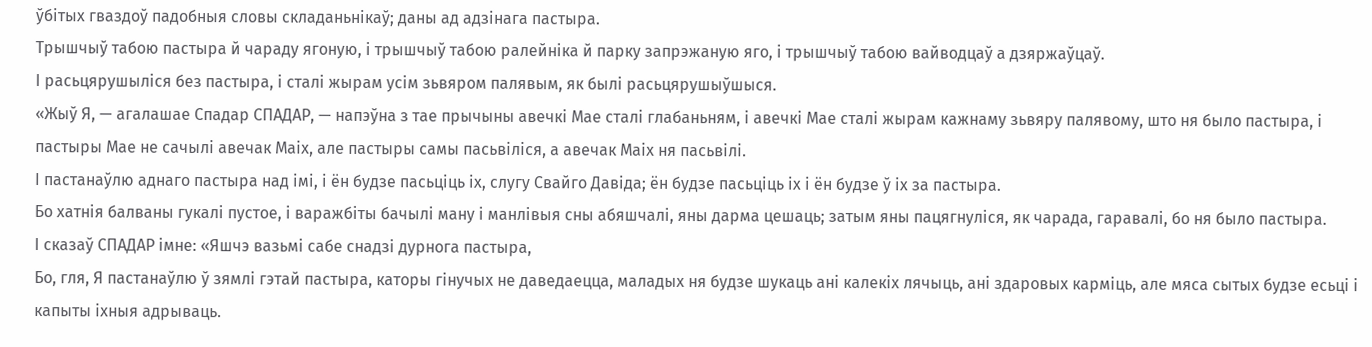ўбітых гваздоў падобныя словы складаньнікаў; даны ад адзінага пастыра.
Трышчыў табою пастыра й чараду ягоную, і трышчыў табою ралейніка й парку запрэжаную яго, і трышчыў табою вайводцаў а дзяржаўцаў.
І расьцярушыліся без пастыра, і сталі жырам усім зьвяром палявым, як былі расьцярушыўшыся.
«Жыў Я, — агалашае Спадар СПАДАР, — напэўна з тае прычыны авечкі Мае сталі глабаньням, і авечкі Мае сталі жырам кажнаму зьвяру палявому, што ня было пастыра, і пастыры Мае не сачылі авечак Маіх, але пастыры самы пасьвіліся, а авечак Маіх ня пасьвілі.
І пастанаўлю аднаго пастыра над імі, і ён будзе пасьціць іх, слугу Свайго Давіда; ён будзе пасьціць іх і ён будзе ў іх за пастыра.
Бо хатнія балваны гукалі пустое, і варажбіты бачылі ману і манлівыя сны абяшчалі, яны дарма цешаць; затым яны пацягнуліся, як чарада, гаравалі, бо ня было пастыра.
І сказаў СПАДАР імне: «Яшчэ вазьмі сабе снадзі дурнога пастыра,
Бо, гля, Я пастанаўлю ў зямлі гэтай пастыра, каторы гінучых не даведаецца, маладых ня будзе шукаць ані калекіх лячыць, ані здаровых карміць, але мяса сытых будзе есьці і капыты іхныя адрываць.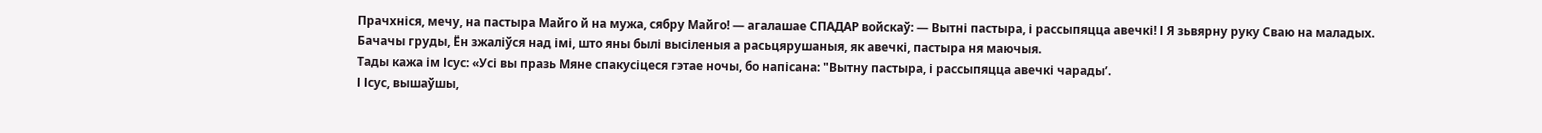Прачхніся, мечу, на пастыра Майго й на мужа, сябру Майго! — агалашае СПАДАР войскаў: — Вытні пастыра, і рассыпяцца авечкі! І Я зьвярну руку Сваю на маладых.
Бачачы груды, Ён зжаліўся над імі, што яны былі высіленыя а расьцярушаныя, як авечкі, пастыра ня маючыя.
Тады кажа ім Ісус: «Усі вы празь Мяне спакусіцеся гэтае ночы, бо напісана: "Вытну пастыра, і рассыпяцца авечкі чарады’.
І Ісус, вышаўшы,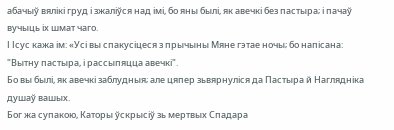абачыў вялікі груд і зжаліўся над імі, бо яны былі, як авечкі без пастыра; і пачаў вучыць іх шмат чаго.
І Ісус кажа ім: «Усі вы спакусіцеся з прычыны Мяне гэтае ночы; бо напісана: "Вытну пастыра, і рассыпяцца авечкі".
Бо вы былі, як авечкі заблудныя; але цяпер зьвярнуліся да Пастыра й Наглядніка душаў вашых.
Бог жа супакою, Каторы ўскрысіў зь мертвых Спадара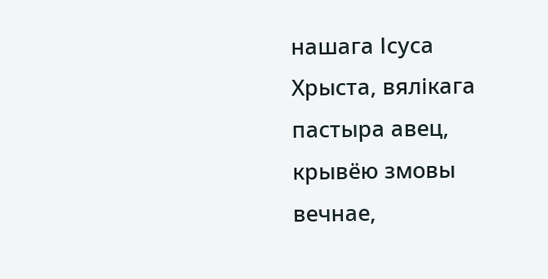нашага Ісуса Хрыста, вялікага пастыра авец, крывёю змовы вечнае,